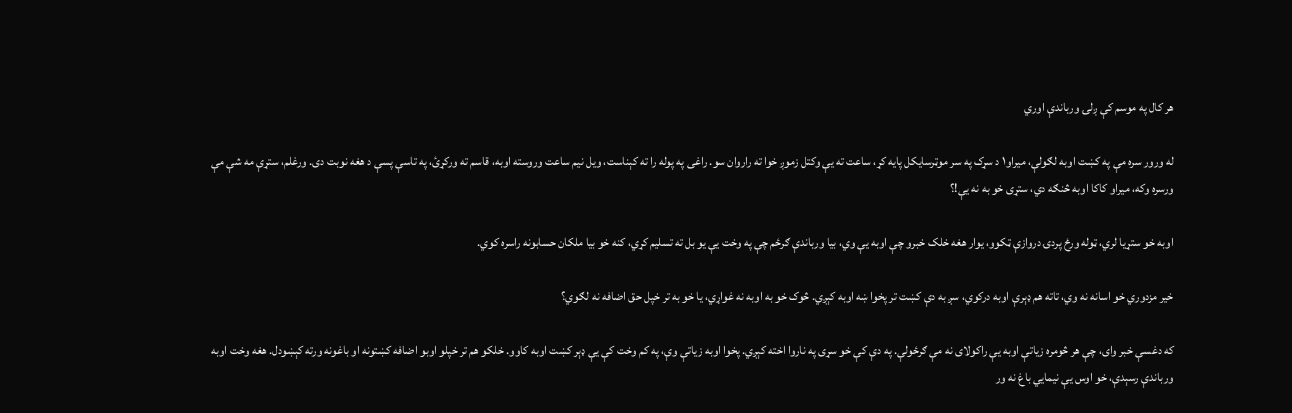هر کال په موسم کې ږلۍ ورباندې اوري

له ورور سره مې په کښت اوبه لګولې، میراو۱ د سړک په سر موټرسایکل پایه کړ، ساعت ته یې وکتل زموږ خوا ته راروان سو. راغی په پوله را ته کېناست، ویل نیم ساعت وروسته اوبه، قاسم ته ورکړئ، په تاسې پسې د هغه نوبت دی. ورغلم، ستړې مه شې مې ورسره وکه، میراو کاکا اوبه څنګه دي، ستړی خو به نه یې!؟

اوبه خو ستړیا لري، ټوله ورځ پردۍ دروازې ټکوو، یوار هغه خلک خبرو چې اوبه یې وي، بیا ورباندې ګرځم چې په وخت یې یو بل ته تسلیم کړي، کنه خو بیا ملکان حسابونه راسره کوي.

خیر مزدوري خو اسانه نه وي، تاته هم ډېرې اوبه درکوي، سږ به دې کښت تر پخوا ښه اوبه کېږي. څوک خو به اوبه نه غواړي، یا خو به تر خپل حق اضافه نه لګوي؟

که دغسې خبر وای، چې هر څومره زیاتې اوبه یې راکولای نه مې ګرځولې. په دې کې خو سړی په ناروا اخته کېږي. پخوا اوبه زیاتې وې، په کم وخت کې یې ډېر کښت اوبه کاوو. خلکو هم تر خپلو اوبو اضافه کښتونه او باغونه ورته کېښودل. هغه وخت اوبه ورباندې رسېدې، خو اوس یې نیمايي باغ نه ور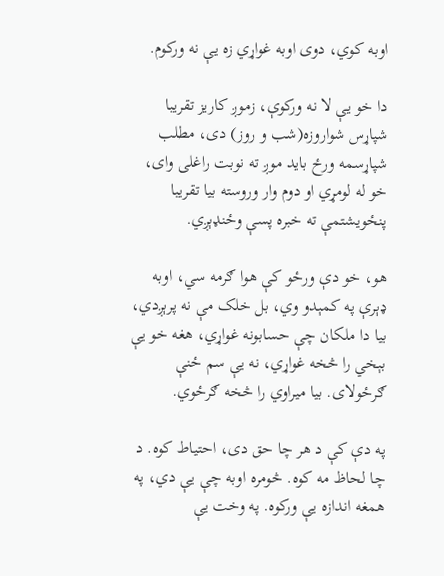اوبه کوي، دوی اوبه غواړي زه یې نه ورکوم.

دا خو یې لا نه ورکوې، زموږ کاریز تقریبا شپاړس شواروزه(شب و روز) دی، مطلب شپاړسمه ورځ باید موږ ته نوبت راغلی وای، خو له لومړي او دوم وار وروسته بیا تقریبا پنځویشتمې ته خبره پسې وځنډېږي.

هو، خو دې ورځو کې هوا ګرمه سي، اوبه ډېرې په کمېدو وي، بل خلک مې نه پرېږدي، بیا دا ملکان چې حسابونه غواړي، هغه خو یې بېخي را څخه غواړي، نه یې سم ځنې ګرځولای. بیا میراوي را څخه ګرځوي.

په دې کې د هر چا حق دی، احتیاط کوه. د چا لحاظ مه کوه. څومره اوبه چې یې دي، په همغه اندازه یې ورکوه. په وخت یې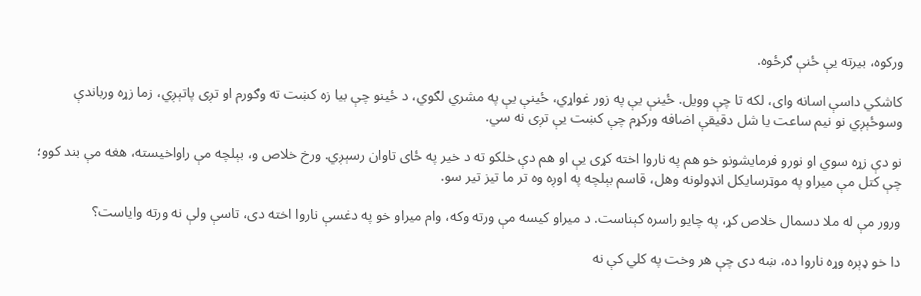ورکوه، بیرته یې ځنې ګرځوه.

کاشکي داسې اسانه وای، لکه تا چې وویل. ځینې یې په زور غواړي، ځینې یې په مشري لګوي، د ځینو چې بیا زه کښت ته وګورم او تږی پاتېږي، زما زړه ورباندې وسوځېږي نو نیم ساعت یا شل دقیقې اضافه ورکړم چې کښت یې تږی نه سي.

نو دې زړه سوي او نورو فرمایشونو خو هم په ناروا اخته کړی یې او هم دې خلکو ته د خیر په ځای تاوان رسېږي. ورخ خلاص و، بېلچه مې راواخیسته، هغه مې بند کوو؛ چې کتل مې میراو په موټرسایکل انډولونه وهل، قاسم بېلچه په اوږه وه تر ما تیز تیر سو.

ورور مې له ملا دسمال خلاص کړ، په چایو راسره کېناست. د میراو کیسه مې ورته وکه، وام میراو خو په دغسې ناروا اخته دی، تاسې ولې نه ورته وایاست؟

دا خو ډېره وړه ناروا ده، ښه دی چې هر وخت په کلي کې نه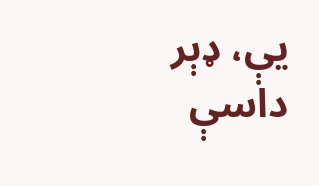یې، ډېر داسې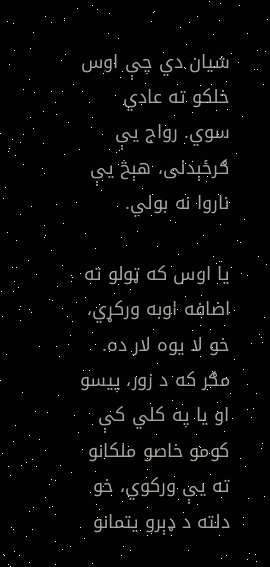شیان دي چې اوس خلکو ته عادي سوي. رواج یې ګرځېدلی، هېڅ یې ناروا نه بولي.

یا اوس که ټولو ته اضافه اوبه ورکړي، خو لا یوه لار ده. مګر که د زور، پیسو او یا په کلي کې کومو خاصو ملکانو ته یې ورکوي، خو دلته د ډېرو یتمانو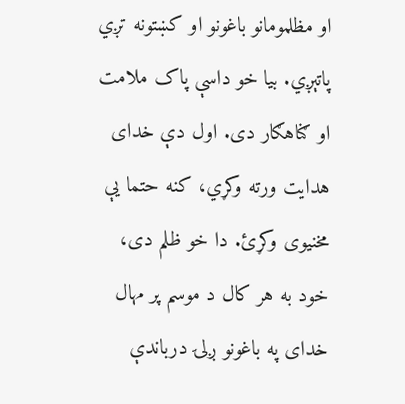او مظلمومانو باغونو او کښتونه تږي پاتېږي. بیا خو داسې پاک ملامت او ګناهګار دی. اول دې خدای هدایت ورته وکړي، کنه حتما یې مخنیوی وکړئ. دا خو ظلم دی، خود به هر کال د موسم پر مهال خدای په باغونو ږلۍ درباندې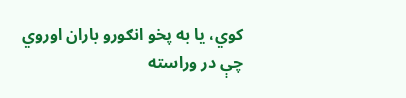کوي، یا به پخو انګورو باران اوروي چې در وراسته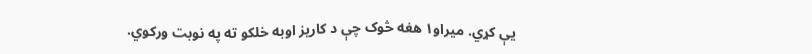یې کړي. میراو۱ هغه څوک چې د کاریز اوبه خلکو ته په نوبت ورکوي.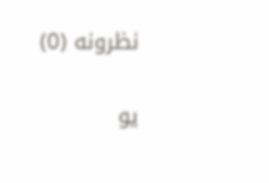نظرونه (0)

یو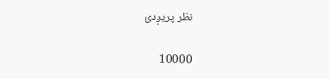نظر پریږدئ

10000